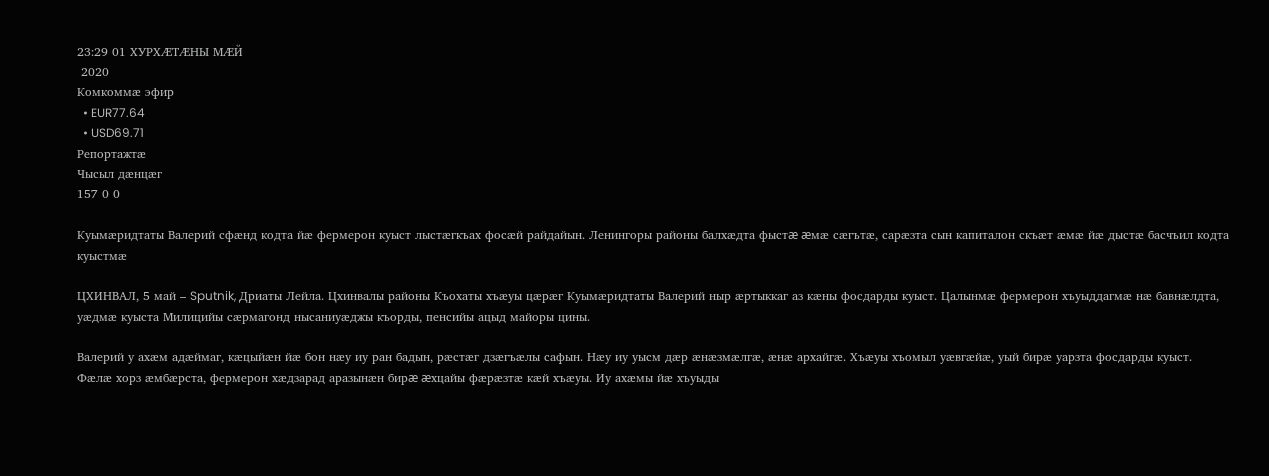23:29 01 ХУРХÆТÆНЫ МÆЙ
 2020
Комкоммӕ эфир
  • EUR77.64
  • USD69.71
Репортажтӕ
Чысыл дӕнцӕг
157 0 0

Куымӕридтаты Валерий сфæнд кодта йæ фермерон куыст лыстæгкъах фосæй райдайын. Ленингоры районы балхæдта фыстæ æмæ сæгътæ, сарӕзта сын капиталон скъӕт ӕмӕ йӕ дыстӕ басчъил кодта куыстмӕ

ЦХИНВАЛ, 5 май – Sputnik, Дриаты Лейла. Цхинвалы районы Къохаты хъæуы цæрæг Куымæридтаты Валерий ныр æртыккаг аз кæны фосдарды куыст. Цалынмæ фермерон хъуыддагмӕ нæ бавнæлдта, уæдмæ куыста Милицийы сæрмагонд нысаниуæджы къорды, пенсийы ацыд майоры цины.

Валерий у ахæм адæймаг, кæцыйæн йæ бон нæу иу ран бадын, рæстæг дзæгъæлы сафын. Нæу иу уысм дæр æнæзмæлгæ, æнæ архайгæ. Хъæуы хъомыл уæвгæйæ, уый бирæ уарзта фосдарды куыст. Фæлæ хорз æмбæрста, фермерон хæдзарад аразынæн бирæ æхцайы фæрæзтæ кæй хъæуы. Иу ахæмы йæ хъуыды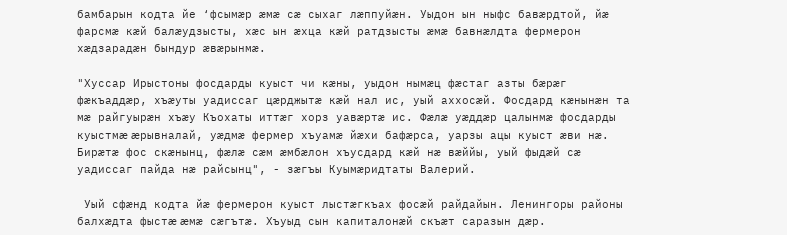бамбарын кодта йе ‘фсымæр æмæ сæ сыхаг лæппуйæн. Уыдон ын ныфс бавæрдтой, йæ фарсмæ кæй балæудзысты, хæс ын æхца кæй ратдзысты æмæ бавнæлдта фермерон хæдзарадæн бындур æвæрынмæ.

"Хуссар Ирыстоны фосдарды куыст чи кæны, уыдон нымæц фæстаг азты бæрæг фæкъаддæр, хъæуты уадиссаг цæрджытæ кæй нал ис, уый аххосæй. Фосдард кæнынæн та мæ райгуырæн хъæу Къохаты иттæг хорз уавæртæ ис. Фæлæ уæддæр цалынмæ фосдарды куыстмæ æрывналай, уæдмæ фермер хъуамæ йæхи бафæрса, уарзы ацы куыст æви нæ. Бирæтæ фос скæнынц, фæлæ сæм æмбæлон хъусдард кæй нæ вæййы, уый фыдæй сæ уадиссаг пайда нæ райсынц", - зæгъы Куымæридтаты Валерий.

 Уый сфæнд кодта йæ фермерон куыст лыстæгкъах фосæй райдайын. Ленингоры районы балхæдта фыстæ æмæ сæгътæ. Хъуыд сын капиталонæй скъæт саразын дæр.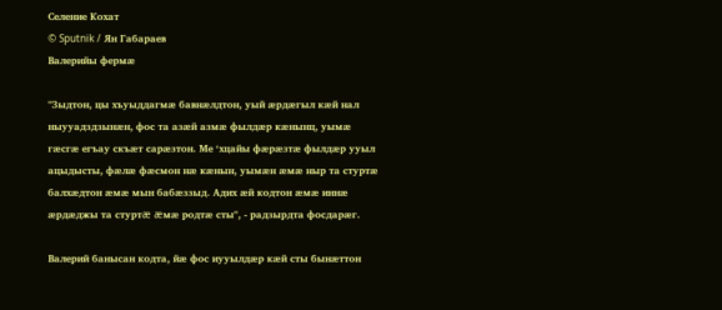Селение Кохат
© Sputnik / Ян Габараев
Валерийы фермæ

"Зыдтон, цы хъуыддагмæ бавнæлдтон, уый æрдæгыл кæй нал ныууадздзынæн, фос та азæй азмæ фылдæр кæнынц, уымæ гæсгæ егъау скъæт сарæзтон. Ме ‘хцайы фæрæзтæ фылдæр ууыл ацыдысты, фæлæ фæсмон нæ кæнын, уымæн æмæ ныр та стуртæ балхæдтон æмæ мын бабæззыд. Адих æй кодтон æмæ иннæ æрдæджы та стуртæ æмæ родтæ сты", - радзырдта фосдарӕг.

Валерий банысан кодта, йӕ фос иууылдæр кӕй сты бынæттон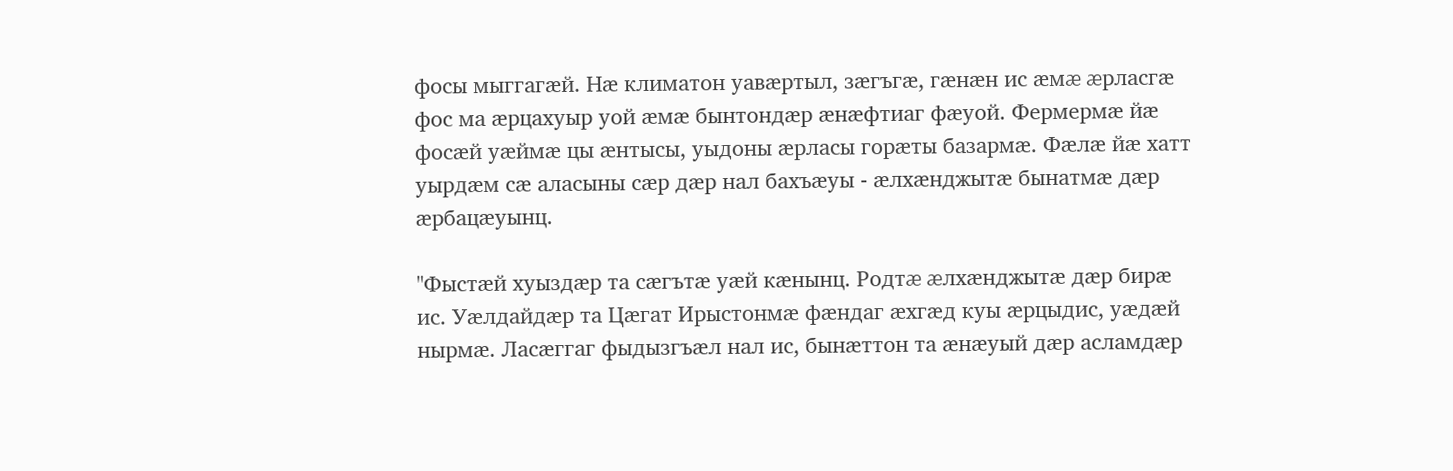фосы мыггагæй. Нæ климатон уавæртыл, зæгъгæ, гæнæн ис æмæ æрласгæ фос ма æрцахуыр уой æмæ бынтондæр æнæфтиаг фæуой. Фермермæ йæ фосæй уæймæ цы æнтысы, уыдоны æрласы горæты базармæ. Фӕлӕ йӕ хатт уырдæм сæ аласыны сæр дæр нал бахъæуы - æлхæнджытæ бынатмæ дæр æрбацæуынц.

"Фыстæй хуыздæр та сæгътæ уæй кæнынц. Родтæ æлхæнджытæ дæр бирæ ис. Уæлдайдæр та Цæгат Ирыстонмӕ фæндаг æхгæд куы æрцыдис, уæдæй нырмæ. Ласæггаг фыдызгъæл нал ис, бынæттон та æнæуый дæр асламдæр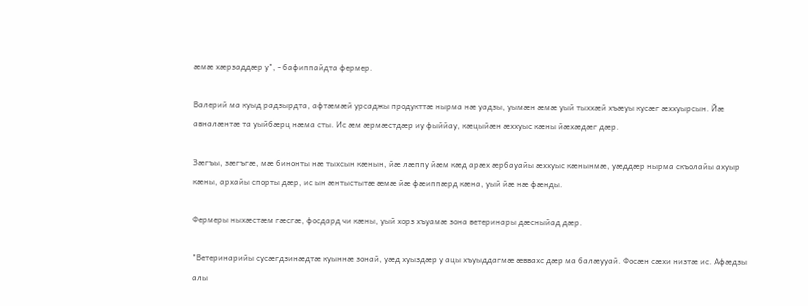æмæ хæрзаддæр у", - бафиппайдта фермер.

Валерий ма куыд радзырдта, афтæмæй урсаджы продукттæ нырма нæ уадзы, уымæн æмæ уый тыххæй хъæуы кусæг æххуырсын. Йæ авналæнтæ та уыйбæрц нæма сты. Ис æм æрмæстдæр иу фыййау, кæцыйæн æххуыс кæны йæхæдæг дæр.

Зæгъы, зæгъгæ, мæ бинонты нæ тыхсын кæнын, йæ лæппу йӕм кæд арæх æрбауайы æххуыс кæнынмæ, уæддæр нырма скъолайы ахуыр кæны, архайы спорты дæр, ис ын æнтыстытæ æмæ йæ фæиппæрд кæна, уый йæ нæ фæнды.

Фермеры ныхæстæм гæсгæ, фосдард чи кæны, уый хорз хъуамæ зона ветеринары дæсныйад дæр.

"Ветеринарийы сусæгдзинæдтæ куыннæ зонай, уæд хуыздæр у ацы хъуыддагмæ æввахс дæр ма балæууай. Фосæн сæхи низтæ ис. Афæдзы алы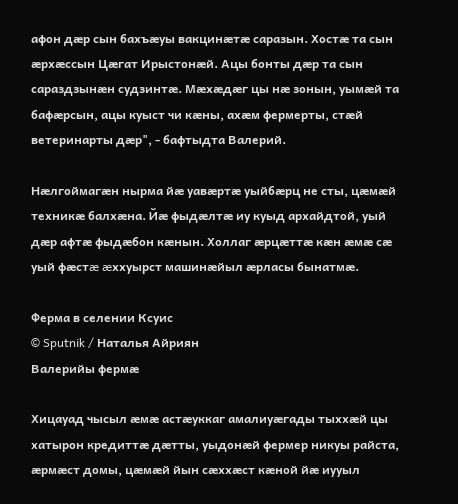афон дæр сын бахъæуы вакцинæтæ саразын. Хостæ та сын æрхæссын Цæгат Ирыстонæй. Ацы бонты дæр та сын сараздзынæн судзинтæ. Мæхæдæг цы нæ зонын, уымæй та бафæрсын, ацы куыст чи кæны, ахæм фермерты, стæй ветеринарты дæр", - бафтыдта Валерий.

Нӕлгоймагӕн нырма йæ уавæртæ уыйбæрц не сты, цæмæй техникæ балхæна. Йæ фыдæлтæ иу куыд архайдтой, уый дæр афтæ фыдæбон кæнын. Холлаг æрцæттæ кæн æмæ сæ уый фæстæ æххуырст машинæйыл æрласы бынатмæ.

Ферма в селении Ксуис
© Sputnik / Наталья Айриян
Валерийы фермæ

Хицауад чысыл æмæ астæуккаг амалиуæгады тыххæй цы хатырон кредиттæ дæтты, уыдонæй фермер никуы райста, æрмæст домы, цæмæй йын сæххæст кæной йæ иууыл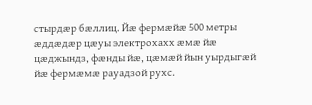стырдæр бæллиц. Йæ фермæйæ 500 метры æддæдæр цæуы электрохахх æмæ йæ цæджындз, фæнды йӕ, цæмæй йын уырдыгæй йæ фермæмæ рауадзой рухс.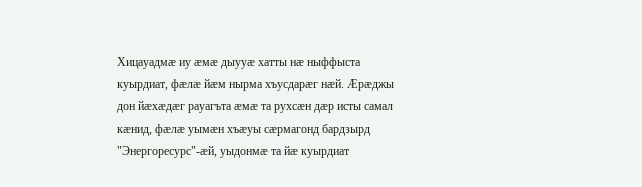Хицауадмæ иу æмæ дыууæ хатты нæ ныффыста куырдиат, фæлæ йæм нырма хъусдарæг нæй. Æрæджы дон йæхæдæг рауагъта æмæ та рухсæн дæр исты самал кæнид, фæлæ уымæн хъæуы сæрмагонд бардзырд "Энергоресурс"-æй, уыдонмæ та йæ куырдиат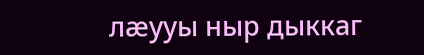лæууы ныр дыккаг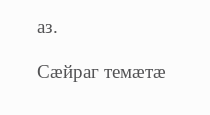аз.

Сӕйраг темӕтӕ